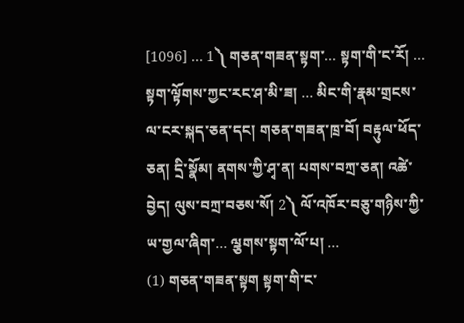[1096] ... 1༽ གཅན་གཟན་སྟག་... སྟག་གི་ང་རོ། ... སྟག་ལྟོགས་ཀྱང་རང་ཤ་མི་ཟ། ... མིང་གི་རྣམ་གྲངས་ལ་ངར་སྐད་ཅན་དང། གཅན་གཟན་ཁྲ་བོ། བརྟུལ་ཕོད་ཅན། དྲི་སྣོམ། ནགས་ཀྱི་ཤྭ་ན། པགས་བཀྲ་ཅན། འཚེ་བྱེད། ལུས་བཀྲ་བཅས་སོ། 2༽ ལོ་འཁོར་བཅུ་གཉིས་ཀྱི་ཡ་གྱལ་ཞིག་... ལྕགས་སྟག་ལོ་པ། ...
(1) གཅན་གཟན་སྟག སྟག་གི་ང་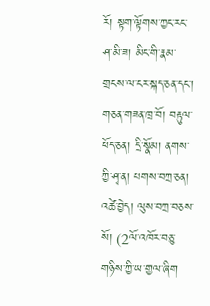རོ། སྟག་ལྟོགས་ཀྱང་རང་ཤ་མི་ཟ། མིང་གི་རྣམ་གྲངས་ལ་ངར་སྐད་ཅན་དང་། གཅན་གཟན་ཁྲ་བོ། བརྟུལ་ཕོད་ཅན། དྲི་སྣོམ། ནགས་ཀྱི་ཤྭ་ན། པགས་བཀྲ་ཅན། འཚེ་བྱེད། ལུས་བཀྲ་བཅས་སོ། (2ལོ་འཁོར་བཅུ་གཉིས་ཀྱི་ཡ་གྱལ་ཞིག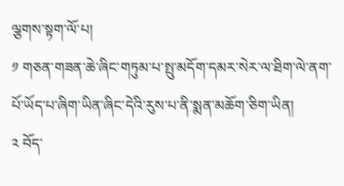ལྕགས་སྟག་ལོ་པ།
༡ གཅན་གཟན་ཆེ་ཞིང་གཏུམ་པ་སྤུ་མདོག་དམར་སེར་ལ་ཐིག་ལེ་ནག་པོ་ཡོད་པ་ཞིག་ཡིན་ཞིང་དེའི་རུས་པ་ནི་སྨན་མཆོག་ཅིག་ཡིན།
༢ བོད་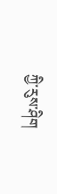ཀྱི་རུས་ཤིག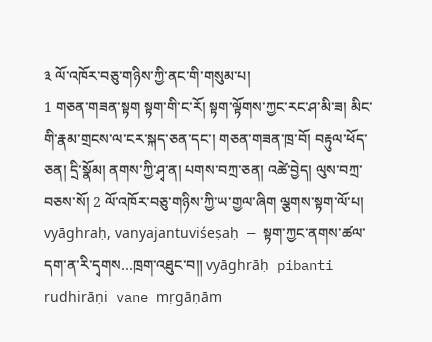༣ ལོ་འཁོར་བཅུ་གཉིས་ཀྱི་ནང་གི་གསུམ་པ།
1 གཅན་གཟན་སྟག སྟག་གི་ང་རོ། སྟག་ལྟོགས་ཀྱང་རང་ཤ་མི་ཟ། མིང་གི་རྣམ་གྲངས་ལ་ངར་སྐད་ཅན་དང་། གཅན་གཟན་ཁྲ་བོ། བརྟུལ་ཕོད་ཅན། དྲི་སྣོམ། ནགས་ཀྱི་ཤྭ་ན། པགས་བཀྲ་ཅན། འཚེ་བྱེད། ལུས་བཀྲ་བཅས་སོ། 2 ལོ་འཁོར་བཅུ་གཉིས་ཀྱི་ཡ་གྱལ་ཞིག ལྕགས་སྟག་ལོ་པ།
vyāghraḥ, vanyajantuviśeṣaḥ — སྟག་ཀྱང་ནགས་ཚལ་དག་ན་རི་དྭགས…ཁྲག་འཐུང་བ༎ vyāghrāḥ pibanti rudhirāṇi vane mṛgāṇām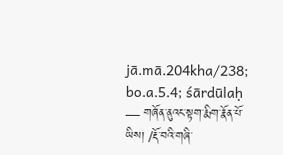jā.mā.204kha/238; bo.a.5.4; śārdūlaḥ — གཞོན་ནུའང་སྟག་རྨིག་རྣོན་པོ་ཡིས། /རྡོ་བའི་གཞི་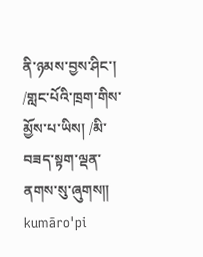ནི་ཉམས་བྱས་ཤིང་། /གླང་པོའི་ཁྲག་གིས་མྱོས་པ་ཡིས། /མི་བཟད་སྟག་ལྡན་ནགས་སུ་ཞུགས༎ kumāro'pi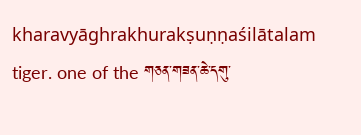kharavyāghrakhurakṣuṇṇaśilātalam
tiger. one of the གཅན་གཟན་ཆེ་དགུ་